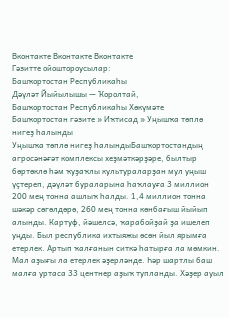Вконтакте Вконтакте Вконтакте
Гәзитте ойоштороусылар:
Башҡортостан Республикаһы
Дәүләт Йыйылышы — Ҡоролтай,
Башҡортостан Республикаһы Хөкүмәте
Башҡортостан гәзите » Иҡтисад » Уңышҡа төплө нигеҙ һалынды
Уңышҡа төплө нигеҙ һалындыБашҡортостандың агросәнәғәт комплексы хеҙмәткәрҙәре, былтыр бөртөклө һәм ҡуҙаҡлы культураларҙан мул уңыш үҫтереп, дәүләт бураларына һаҡлауға 3 миллион 200 мең тонна ашлыҡ һалды. 1,4 миллион тонна шәкәр сөгөлдөрө, 260 мең тонна көнбағыш йыйып алынды. Картуф, йәшелсә, ҡарабойҙай ҙа ишелеп уңды. Был республика ихтыяжы өсөн йыл ярымға етерлек. Артып ҡалғанын ситкә һатырға ла мөмкин.
Мал аҙығы ла етерлек әҙерләнде. Һәр шартлы баш малға уртаса 33 центнер аҙыҡ тупланды. Хәҙер ауыл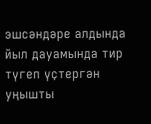эшсәндәре алдында йыл дауамында тир түгеп үҫтергән уңышты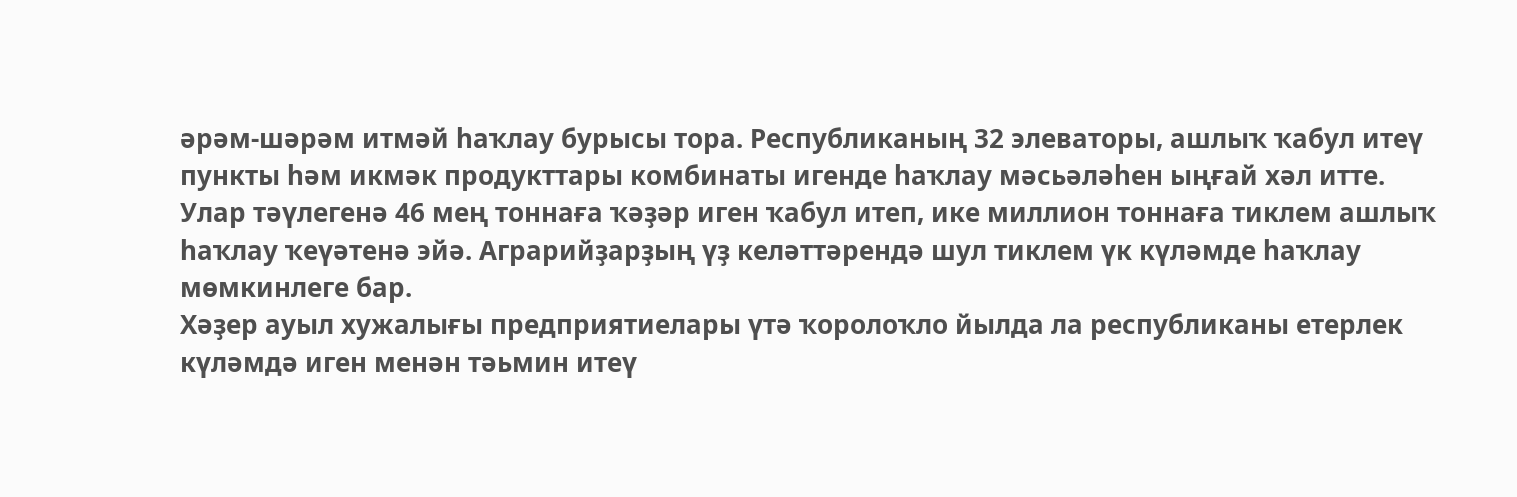әрәм-шәрәм итмәй һаҡлау бурысы тора. Республиканың 32 элеваторы, ашлыҡ ҡабул итеү пункты һәм икмәк продукттары комбинаты игенде һаҡлау мәсьәләһен ыңғай хәл итте. Улар тәүлегенә 46 мең тоннаға ҡәҙәр иген ҡабул итеп, ике миллион тоннаға тиклем ашлыҡ һаҡлау ҡеүәтенә эйә. Аграрийҙарҙың үҙ келәттәрендә шул тиклем үк күләмде һаҡлау мөмкинлеге бар.
Хәҙер ауыл хужалығы предприятиелары үтә ҡоролоҡло йылда ла республиканы етерлек күләмдә иген менән тәьмин итеү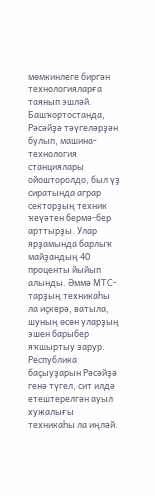мөмкинлеге биргән технологияларға таянып эшләй. Башҡортостанда, Рәсәйҙә тәүгеләрҙән булып, машина-технология станциялары ойошторолдо, был үҙ сиратында аграр секторҙың техник ҡеүәтен бермә-бер арттырҙы. Улар ярҙамында барлыҡ майҙандың 40 проценты йыйып алынды. Әммә МТС-тарҙың техникаһы ла иҫкерә, ватыла, шуның өсөн уларҙың эшен барыбер яҡшыртыу зарур. Республика баҫыуҙарын Рәсәйҙә генә түгел, сит илдә етештерелгән ауыл хужалығы техникаһы ла иңләй.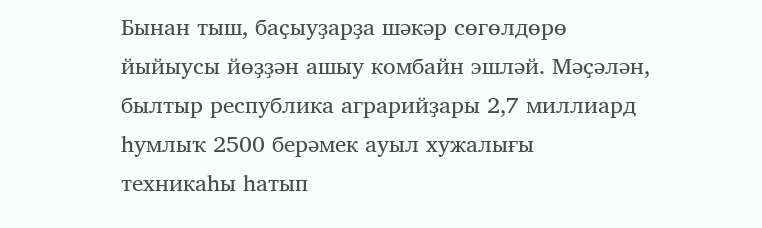Бынан тыш, баҫыуҙарҙа шәкәр сөгөлдөрө йыйыусы йөҙҙән ашыу комбайн эшләй. Мәҫәлән, былтыр республика аграрийҙары 2,7 миллиард һумлыҡ 2500 берәмек ауыл хужалығы техникаһы һатып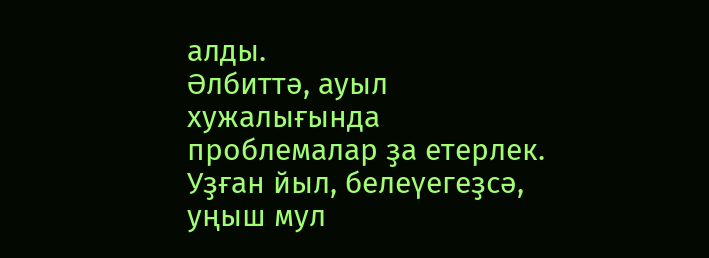алды.
Әлбиттә, ауыл хужалығында проблемалар ҙа етерлек. Уҙған йыл, белеүегеҙсә, уңыш мул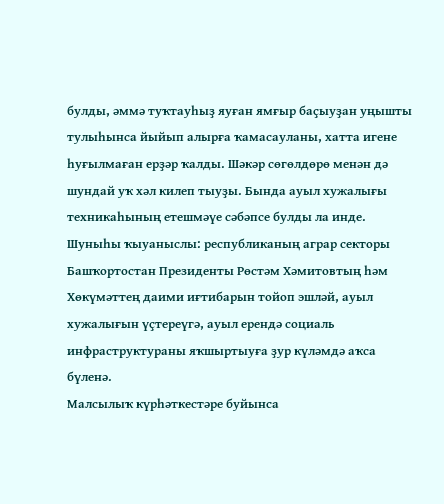булды, әммә туҡтауһыҙ яуған ямғыр баҫыуҙан уңышты тулыһынса йыйып алырға ҡамасауланы, хатта игене һуғылмаған ерҙәр ҡалды. Шәкәр сөгөлдөрө менән дә шундай уҡ хәл килеп тыуҙы. Бында ауыл хужалығы техникаһының етешмәүе сәбәпсе булды ла инде.
Шуныһы ҡыуаныслы: республиканың аграр секторы Башҡортостан Президенты Рөстәм Хәмитовтың һәм Хөкүмәттең даими иғтибарын тойоп эшләй, ауыл хужалығын үҫтереүгә, ауыл ерендә социаль инфраструктураны яҡшыртыуға ҙур күләмдә аҡса бүленә.
Малсылыҡ күрһәткестәре буйынса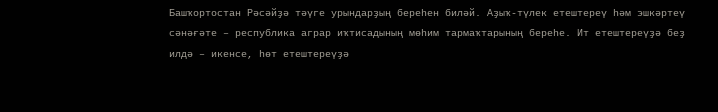Башҡортостан Рәсәйҙә тәүге урындарҙың береһен биләй. Аҙыҡ-түлек етештереү һәм эшкәртеү сәнәғәте – республика аграр иҡтисадының мөһим тармаҡтарының береһе. Ит етештереүҙә беҙ илдә – икенсе, һөт етештереүҙә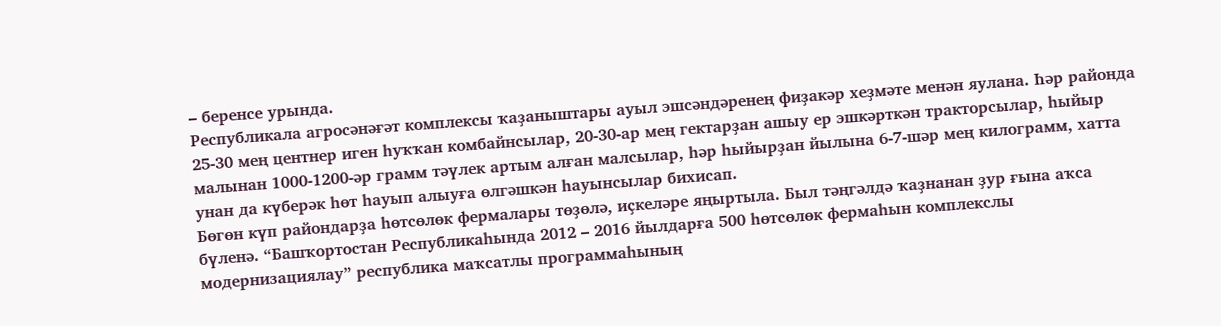– беренсе урында.
Республикала агросәнәғәт комплексы ҡаҙаныштары ауыл эшсәндәренең фиҙакәр хеҙмәте менән яулана. Һәр районда 25-30 мең центнер иген һуҡҡан комбайнсылар, 20-30-ар мең гектарҙан ашыу ер эшкәрткән тракторсылар, һыйыр малынан 1000-1200-әр грамм тәүлек артым алған малсылар, һәр һыйырҙан йылына 6-7-шәр мең килограмм, хатта унан да күберәк һөт һауып алыуға өлгәшкән һауынсылар бихисап.
Бөгөн күп райондарҙа һөтсөлөк фермалары төҙөлә, иҫкеләре яңыртыла. Был тәңгәлдә ҡаҙнанан ҙур ғына аҡса бүленә. “Башҡортостан Республикаһында 2012 – 2016 йылдарға 500 һөтсөлөк фермаһын комплекслы модернизациялау” республика маҡсатлы программаһының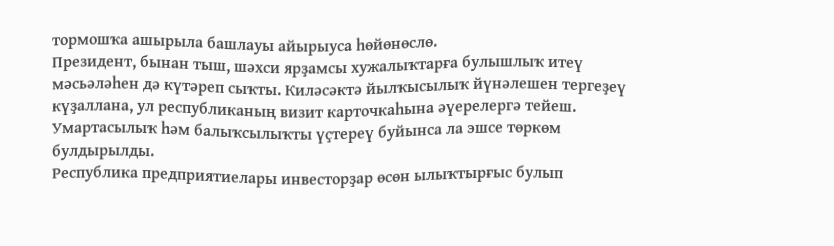тормошҡа ашырыла башлауы айырыуса һөйөнөслө.
Президент, бынан тыш, шәхси ярҙамсы хужалыҡтарға булышлыҡ итеү мәсьәләһен дә күтәреп сыҡты. Киләсәктә йылҡысылыҡ йүнәлешен тергеҙеү күҙаллана, ул республиканың визит карточкаһына әүерелергә тейеш. Умартасылыҡ һәм балыҡсылыҡты үҫтереү буйынса ла эшсе төркөм булдырылды.
Республика предприятиелары инвесторҙар өсөн ылыҡтырғыс булып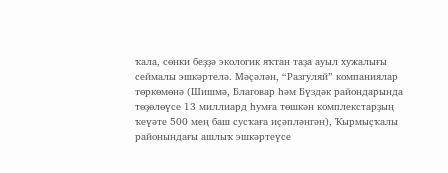ҡала, сөнки беҙҙә экологик яҡтан таҙа ауыл хужалығы сеймалы эшкәртелә. Мәҫәлән, “Разгуляй” компаниялар төркөмөнә (Шишмә, Благовар һәм Бүздәк райондарында төҙөлөүсе 13 миллиард һумға төшкән комплекстарҙың ҡеүәте 500 мең баш сусҡаға иҫәпләнгән), Ҡырмыҫҡалы районындағы ашлыҡ эшкәртеүсе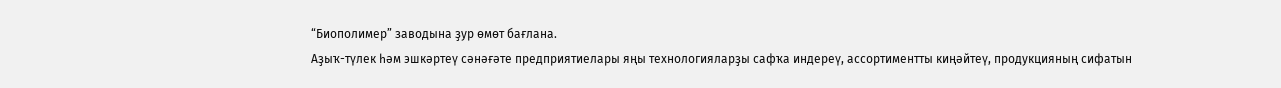“Биополимер” заводына ҙур өмөт бағлана.
Аҙыҡ-түлек һәм эшкәртеү сәнәғәте предприятиелары яңы технологияларҙы сафҡа индереү, ассортиментты киңәйтеү, продукцияның сифатын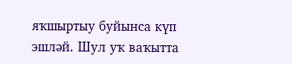яҡшыртыу буйынса күп эшләй. Шул уҡ ваҡытта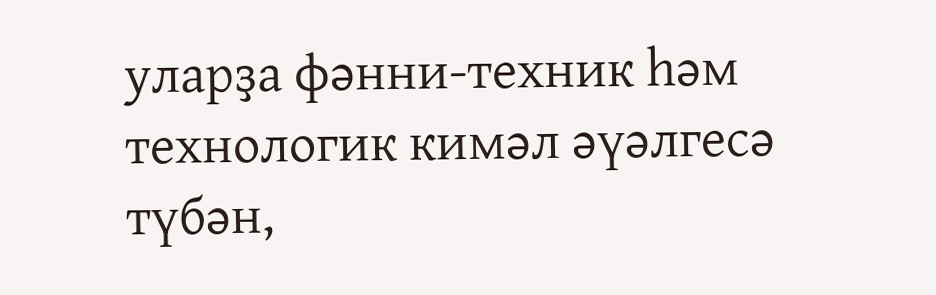уларҙа фәнни-техник һәм технологик кимәл әүәлгесә түбән,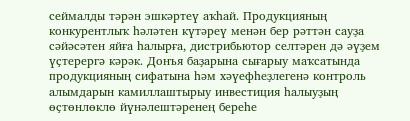сеймалды тәрән эшкәртеү аҡһай. Продукцияның конкурентлыҡ һәләтен күтәреү менән бер рәттән сауҙа сәйәсәтен яйға һалырға, дистрибьютор селтәрен дә әүҙем үҫтерергә кәрәк. Донъя баҙарына сығарыу маҡсатында продукцияның сифатына һәм хәүефһеҙлегенә контроль алымдарын камиллаштырыу инвестиция һалыуҙың өҫтөнлөклө йүнәлештәренең береһе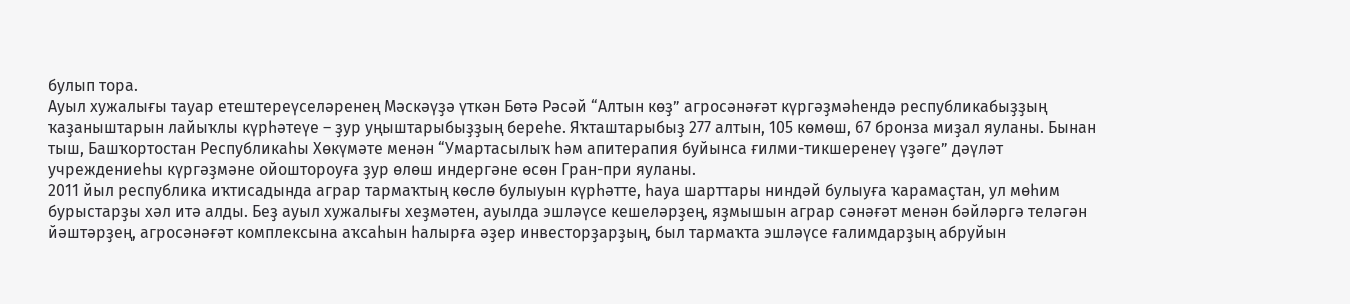булып тора.
Ауыл хужалығы тауар етештереүселәренең Мәскәүҙә үткән Бөтә Рәсәй “Алтын көҙ” агросәнәғәт күргәҙмәһендә республикабыҙҙың ҡаҙаныштарын лайыҡлы күрһәтеүе – ҙур уңыштарыбыҙҙың береһе. Яҡташтарыбыҙ 277 алтын, 105 көмөш, 67 бронза миҙал яуланы. Бынан тыш, Башҡортостан Республикаһы Хөкүмәте менән “Умартасылыҡ һәм апитерапия буйынса ғилми-тикшеренеү үҙәге” дәүләт учреждениеһы күргәҙмәне ойоштороуға ҙур өлөш индергәне өсөн Гран-при яуланы.
2011 йыл республика иҡтисадында аграр тармаҡтың көслө булыуын күрһәтте, һауа шарттары ниндәй булыуға ҡарамаҫтан, ул мөһим бурыстарҙы хәл итә алды. Беҙ ауыл хужалығы хеҙмәтен, ауылда эшләүсе кешеләрҙең, яҙмышын аграр сәнәғәт менән бәйләргә теләгән йәштәрҙең, агросәнәғәт комплексына аҡсаһын һалырға әҙер инвесторҙарҙың, был тармаҡта эшләүсе ғалимдарҙың абруйын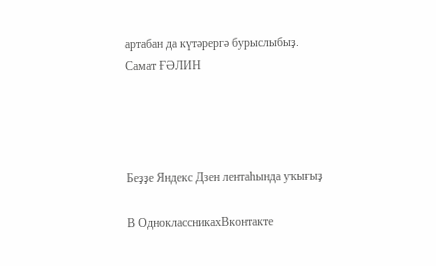артабан да күтәрергә бурыслыбыҙ.
Самат ҒӘЛИН




Беҙҙе Яндекс Дзен лентаһында уҡығыҙ

В ОдноклассникахВконтакте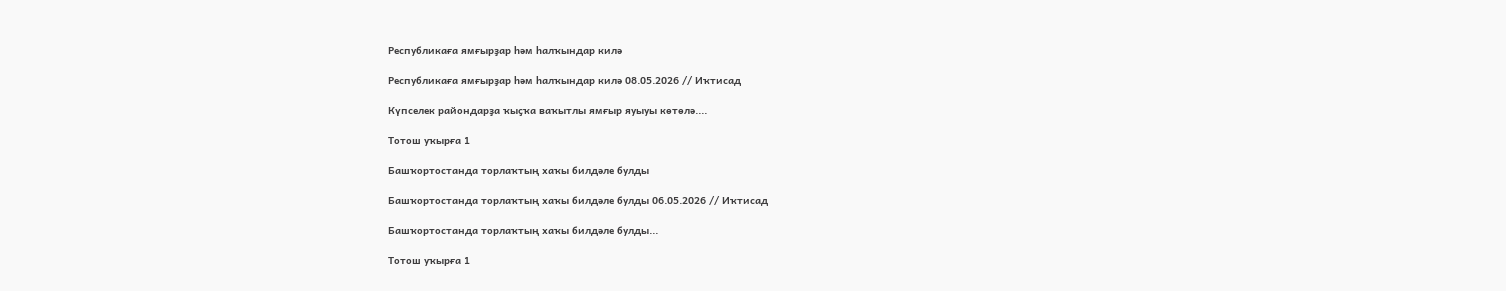Республикаға ямғырҙар һәм һалҡындар килә

Республикаға ямғырҙар һәм һалҡындар килә 08.05.2026 // Иҡтисад

Күпселек райондарҙа ҡыҫҡа ваҡытлы ямғыр яуыуы көтөлә....

Тотош уҡырға 1

Башҡортостанда торлаҡтың хаҡы билдәле булды

Башҡортостанда торлаҡтың хаҡы билдәле булды 06.05.2026 // Иҡтисад

Башҡортостанда торлаҡтың хаҡы билдәле булды...

Тотош уҡырға 1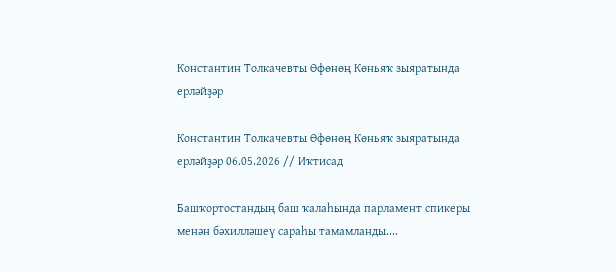Константин Толкачевты Өфөнөң Көньяҡ зыяратында ерләйҙәр

Константин Толкачевты Өфөнөң Көньяҡ зыяратында ерләйҙәр 06.05.2026 // Иҡтисад

Башҡортостандың баш ҡалаһында парламент спикеры менән бәхилләшеү сараһы тамамланды....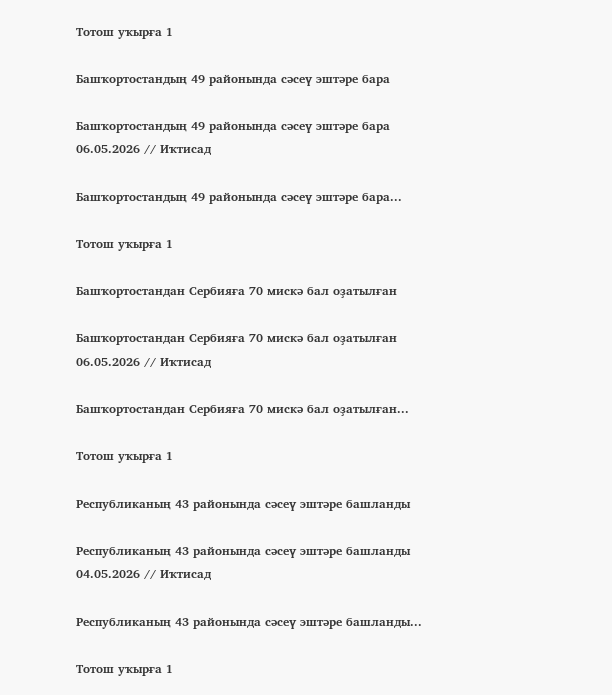Тотош уҡырға 1

Башҡортостандың 49 районында сәсеү эштәре бара

Башҡортостандың 49 районында сәсеү эштәре бара 06.05.2026 // Иҡтисад

Башҡортостандың 49 районында сәсеү эштәре бара...

Тотош уҡырға 1

Башҡортостандан Сербияға 70 мискә бал оҙатылған

Башҡортостандан Сербияға 70 мискә бал оҙатылған 06.05.2026 // Иҡтисад

Башҡортостандан Сербияға 70 мискә бал оҙатылған...

Тотош уҡырға 1

Республиканың 43 районында сәсеү эштәре башланды

Республиканың 43 районында сәсеү эштәре башланды 04.05.2026 // Иҡтисад

Республиканың 43 районында сәсеү эштәре башланды...

Тотош уҡырға 1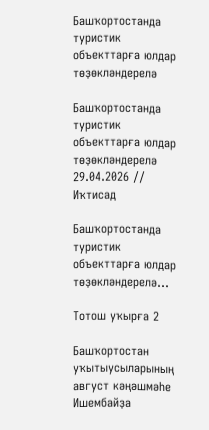Башҡортостанда туристик объекттарға юлдар төҙөкләндерелә

Башҡортостанда туристик объекттарға юлдар төҙөкләндерелә 29.04.2026 // Иҡтисад

Башҡортостанда туристик объекттарға юлдар төҙөкләндерелә...

Тотош уҡырға 2

Башҡортостан уҡытыусыларының август кәңәшмәһе Ишембайҙа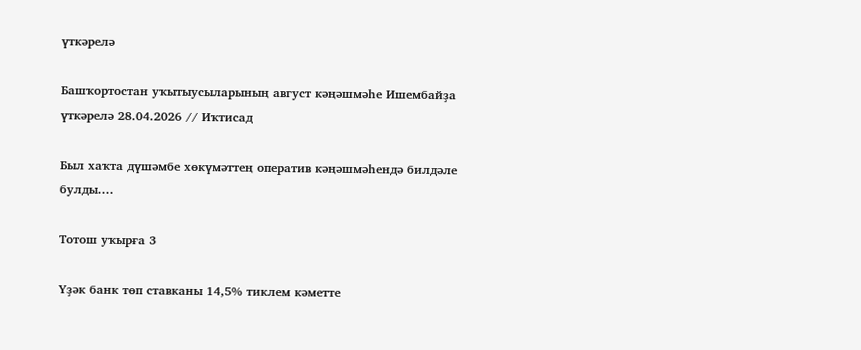үткәрелә

Башҡортостан уҡытыусыларының август кәңәшмәһе Ишембайҙа үткәрелә 28.04.2026 // Иҡтисад

Был хаҡта дүшәмбе хөкүмәттең оператив кәңәшмәһендә билдәле булды....

Тотош уҡырға 3

Үҙәк банк төп ставканы 14,5% тиклем кәметте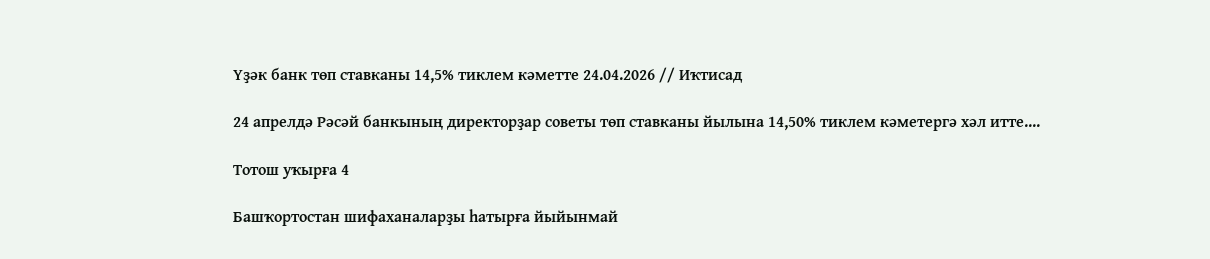Үҙәк банк төп ставканы 14,5% тиклем кәметте 24.04.2026 // Иҡтисад

24 апрелдә Рәсәй банкының директорҙар советы төп ставканы йылына 14,50% тиклем кәметергә хәл итте....

Тотош уҡырға 4

Башҡортостан шифаханаларҙы һатырға йыйынмай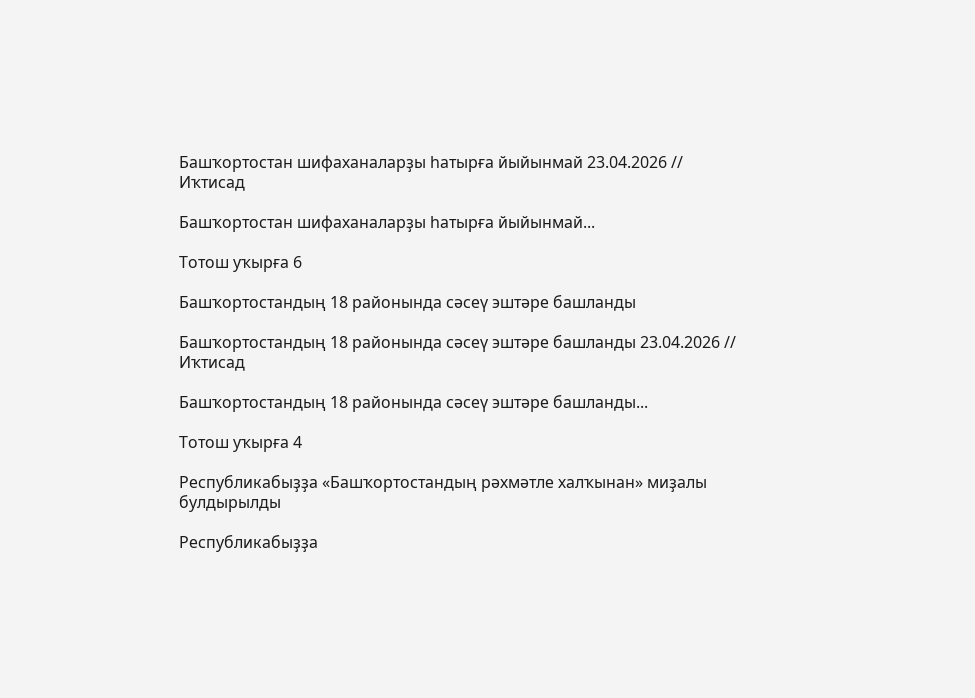Башҡортостан шифаханаларҙы һатырға йыйынмай 23.04.2026 // Иҡтисад

Башҡортостан шифаханаларҙы һатырға йыйынмай...

Тотош уҡырға 6

Башҡортостандың 18 районында сәсеү эштәре башланды

Башҡортостандың 18 районында сәсеү эштәре башланды 23.04.2026 // Иҡтисад

Башҡортостандың 18 районында сәсеү эштәре башланды...

Тотош уҡырға 4

Республикабыҙҙа «Башҡортостандың рәхмәтле халҡынан» миҙалы булдырылды

Республикабыҙҙа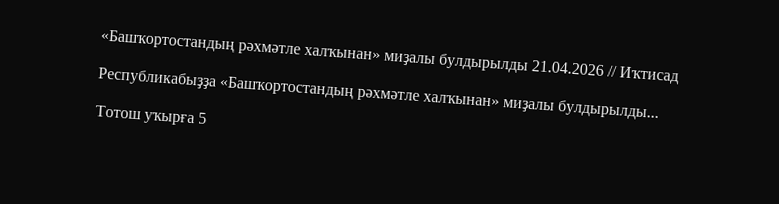«Башҡортостандың рәхмәтле халҡынан» миҙалы булдырылды 21.04.2026 // Иҡтисад

Республикабыҙҙа «Башҡортостандың рәхмәтле халҡынан» миҙалы булдырылды...

Тотош уҡырға 5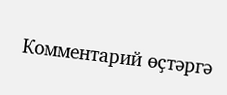Комментарий өҫтәргә